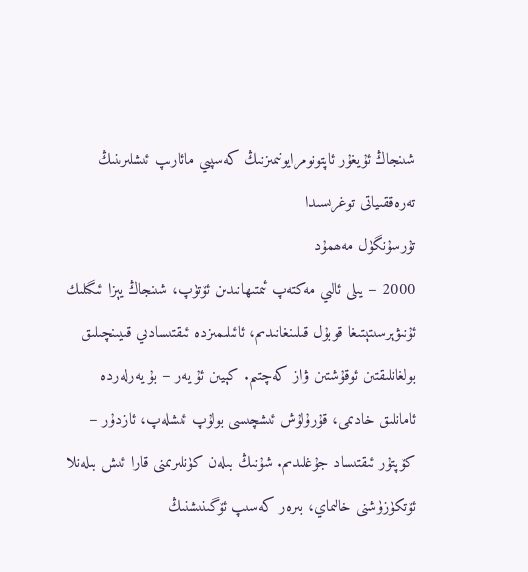شىنجاڭ ئۇيغۇر ئاپتونومرايونىمىزنىڭ كەسپىي مائارىپ ئىشلىرىنىڭ تەرەققىياتى توغرىسىدا
تۇرسۇنگۈل مەھمۇد
2000 – يىلى ئالىي مەكتەپ ئىمتىھانىدىن ئۆتۈپ، شىنجاڭ يېزا ئىگىلىك ئۇنىۋېرسىتېتىغا قوبۇل قىلىنغانىدىم، ئائىلىمىزدە ئىقتىسادىي قىيىنچىلىق بولغانلىقتىن ئوقۇشتىن ۋاز كەچتىم. كېيىن ئۇ يەر – بۇ يەرلەردە ئامانلىق خادىمى، قۇرۇلۇش ئىشچىسى بولۇپ ئىشلەپ، ئازدۇر – كۆپتۇر ئىقتىساد جۇغلىدىم. شۇنىڭ بىلەن كۈنلىرىمنى قارا ئىش بىلەنلا ئۆتكۈزۈشنى خالىماي، بىرەر كەسىپ ئۆگىنىشنىڭ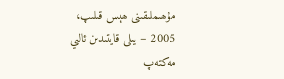مۇھىملىقىنى ھېس قىلىپ، 2005 – يىلى قايتىدىن ئالىي مەكتەپ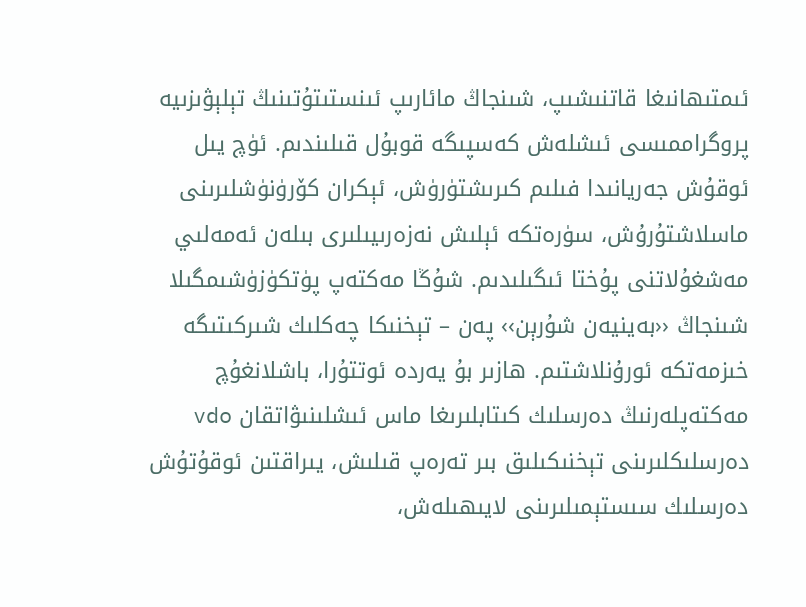ئىمتىھانىغا قاتنىشىپ، شىنجاڭ مائارىپ ئىنستىتۇتىنىڭ تېلېۋىزىيە پروگراممىسى ئىشلەش كەسپىگە قوبۇل قىلىندىم. ئۈچ يىل ئوقۇش جەريانىدا فىلىم كىرىشتۈرۈش، ئېكران كۆرۈنۈشلىرىنى ماسلاشتۇرۇش، سۈرەتكە ئېلىش نەزەرىيىلىرى بىلەن ئەمەلىي مەشغۇلاتنى پۇختا ئىگىلىدىم. شۇڭا مەكتەپ پۈتكۈزۈشىمگىلا شىنجاڭ ‹‹بەينيەن شۇرېن›› پەن – تېخنىكا چەكلىك شىركىتىگە خىزمەتكە ئورۇنلاشتىم. ھازىر بۇ يەردە ئوتتۇرا، باشلانغۇچ مەكتەپلەرنىڭ دەرسلىك كىتابلىرىغا ماس ئىشلىنىۋاتقان vdo دەرسلىكلىرىنى تېخنىكىلىق بىر تەرەپ قىلىش، يىراقتىن ئوقۇتۇش دەرسلىك سىستېمىلىرىنى لايىھىلەش،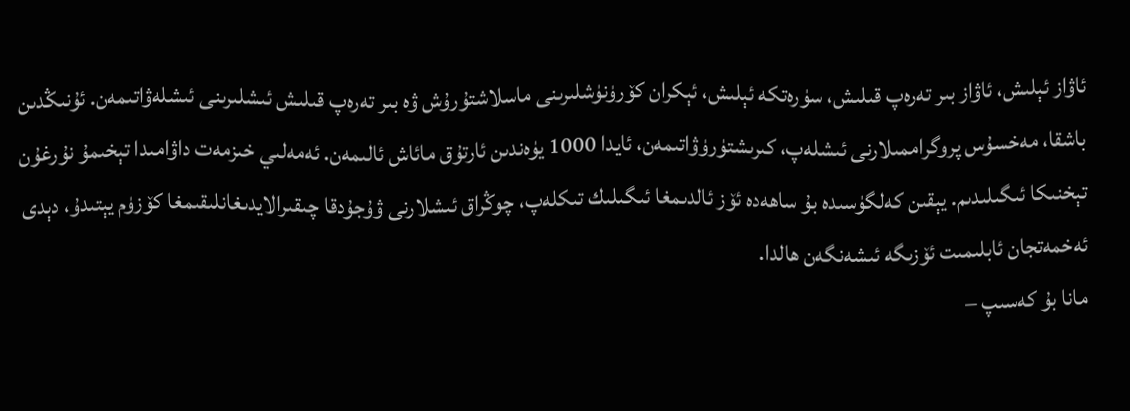ئاۋاز ئېلىش، ئاۋاز بىر تەرەپ قىلىش، سۈرەتكە ئېلىش، ئېكران كۆرۈنۈشلىرىنى ماسلاشتۇرۇش ۋە بىر تەرەپ قىلىش ئىشلىرىنى ئىشلەۋاتىمەن. ئۇنىڭدىن باشقا، مەخسۇس پروگراممىلارنى ئىشلەپ، كىرىشتۈرۈۋاتىمەن، ئايدا 1000 يۈەندىن ئارتۇق مائاش ئالىمەن. ئەمەلىي خىزمەت داۋامىدا تېخىمۇ نۇرغۇن تېخنىكا ئىگىلىدىم. يېقىن كەلگۈسىدە بۇ ساھەدە ئۆز ئالدىمغا ئىگىلىك تىكلەپ، چوڭراق ئىشلارنى ۋۇجۇدقا چىقىرالايدىغانلىقىمغا كۆزۈم يېتىدۇ، دېدى ئەخمەتجان ئابلىمىت ئۆزىگە ئىشەنگەن ھالدا.
مانا بۇ كەسىپ –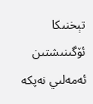تېخنىكا ئۆگىنىشتىن ئەمەلىي نەپكە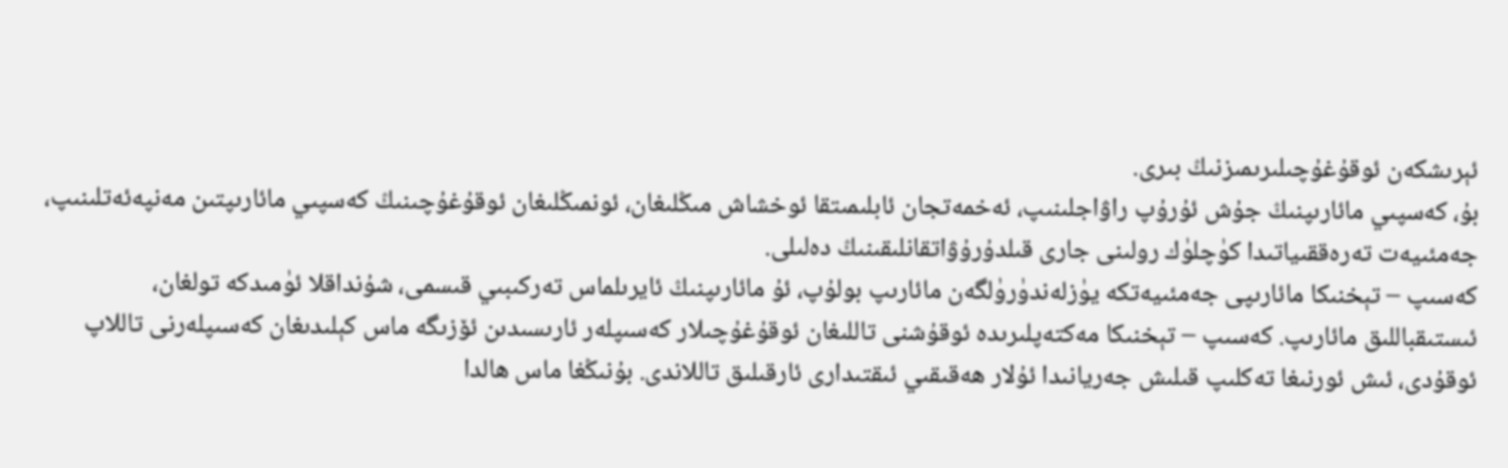ئېرىشكەن ئوقۇغۇچىلىرىمىزنىڭ بىرى.
بۇ، كەسپىي مائارىپنىڭ جۇش ئۇرۇپ راۋاجلىنىپ، ئەخمەتجان ئابلىمىتقا ئوخشاش مىڭلىغان، ئونمىڭلىغان ئوقۇغۇچىنىڭ كەسپىي مائارىپتىن مەنپەئەتلىنىپ، جەمئىيەت تەرەققىياتىدا كۈچلۈك رولىنى جارى قىلدۇرۇۋاتقانلىقىنىڭ دەلىلى.
كەسىپ – تېخنىكا مائارىپى جەمئىيەتكە يۈزلەندۈرۈلگەن مائارىپ بولۇپ، ئۇ مائارىپنىڭ ئايرىلماس تەركىبىي قىسمى، شۇنداقلا ئۈمىدكە تولغان، ئىستىقباللىق مائارىپ. كەسىپ – تېخنىكا مەكتەپلىرىدە ئوقۇشنى تاللىغان ئوقۇغۇچىلار كەسىپلەر ئارىسىدىن ئۆزىگە ماس كېلىدىغان كەسىپلەرنى تاللاپ ئوقۇدى، ئىش ئورنىغا تەكلىپ قىلىش جەريانىدا ئۇلار ھەقىقىي ئىقتىدارى ئارقىلىق تاللاندى. بۇنىڭغا ماس ھالدا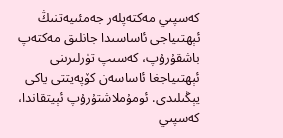كەسپىي مەكتەپلەر جەمئىيەتنىڭ ئېھتىياجى ئاساسىدا جانلىق مەكتەپ باشقۇرۇپ، كەسىپ تۈرلىرىنى ئېھتىياجغا ئاساسەن كۆپەيتتى ياكى يېڭىلىدى. ئومۇملاشتۇرۇپ ئېيتقاندا، كەسپىي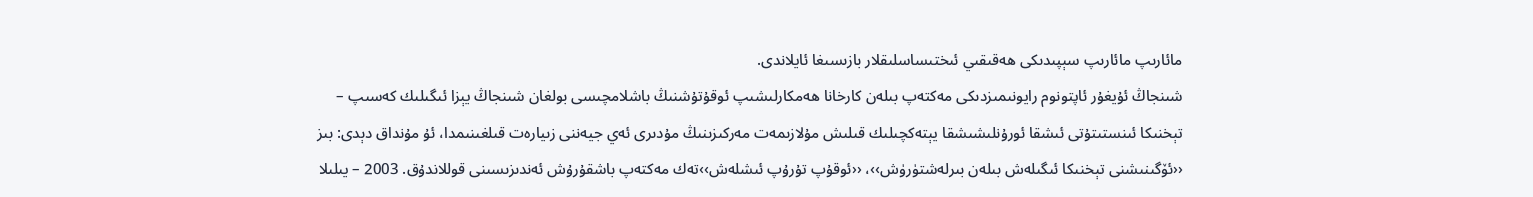مائارىپ مائارىپ سېپىدىكى ھەقىقىي ئىختىساسلىقلار بازىسىغا ئايلاندى.
شىنجاڭ ئۇيغۇر ئاپتونوم رايونىمىزدىكى مەكتەپ بىلەن كارخانا ھەمكارلىشىپ ئوقۇتۇشنىڭ باشلامچىسى بولغان شىنجاڭ يېزا ئىگىلىك كەسىپ – تېخنىكا ئىنستىتۇتى ئىشقا ئورۇنلىشىشقا يېتەكچىلىك قىلىش مۇلازىمەت مەركىزىنىڭ مۇدىرى ئەي جيەننى زىيارەت قىلغىنىمدا، ئۇ مۇنداق دېدى: بىز ‹‹ئۆگىنىشنى تېخنىكا ئىگىلەش بىلەن بىرلەشتۈرۈش››، ‹‹ئوقۇپ تۇرۇپ ئىشلەش››تەك مەكتەپ باشقۇرۇش ئەندىزىسىنى قوللاندۇق. 2003 – يىلىلا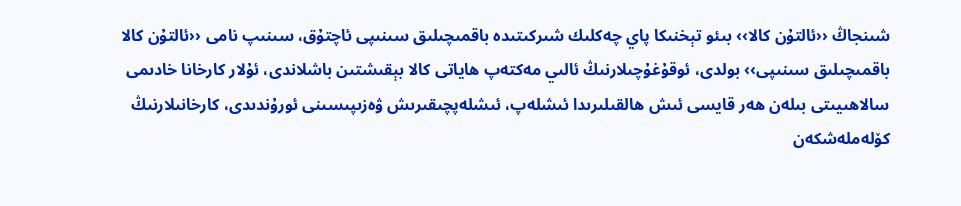شىنجاڭ ‹‹ئالتۇن كالا›› بىئو تېخنىكا پاي چەكلىك شىركىتىدە باقمىچىلىق سىنىپى ئاچتۇق، سىنىپ نامى ‹‹ئالتۇن كالا باقمىچىلىق سىنىپى›› بولدى، ئوقۇغۇچىلارنىڭ ئالىي مەكتەپ ھاياتى كالا بېقىشتىن باشلاندى، ئۇلار كارخانا خادىمى سالاھىيىتى بىلەن ھەر قايسى ئىش ھالقىلىرىدا ئىشلەپ، ئىشلەپچىقىرىش ۋەزىپىسىنى ئورۇندىدى، كارخانىلارنىڭ كۆلەملەشكەن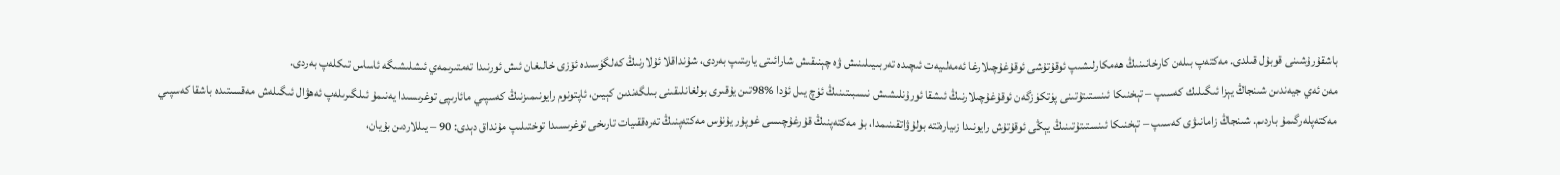باشقۇرۇشىنى قوبۇل قىلدى. مەكتەپ بىلەن كارخانىنىڭ ھەمكارلىشىپ ئوقۇتۇشى ئوقۇغۇچىلارغا ئەمەلىيەت ئىچىدە تەربىيىلىنىش ۋە چېنىقىش شارائىتى يارىتىپ بەردى، شۇنداقلا ئۇلارنىڭ كەلگۈسىدە ئۆزى خالىغان ئىش ئورنىدا تەمتىرىمەي ئىشلىشىگە ئاساس تىكلەپ بەردى.
مەن ئەي جيەندىن شىنجاڭ يېزا ئىگىلىك كەسىپ – تېخنىكا ئىنستىتۇتىنى پۈتكۈزگەن ئوقۇغۇچىلارنىڭ ئىشقا ئورۇنلىشىش نىسبىتىنىڭ ئۈچ يىل ئۇدا %98تىن يۇقىرى بولغانلىقىنى بىلگەندىن كېيىن، ئاپتونوم رايونىمىزنىڭ كەسپىي مائارىپى توغرىسىدا يەنىمۇ ئىلگىرىلەپ ئەھۋال ئىگىلەش مەقسىتىدە باشقا كەسپىي مەكتەپلەرگىمۇ باردىم. شىنجاڭ زامانىۋى كەسىپ – تېخنىكا ئىنستىتۇتىنىڭ يېڭى ئوقۇتۇش رايونىدا زىيارەتتە بولۇۋاتقىنىمدا، بۇ مەكتەپنىڭ قۇرغۇچىسى غوپۇر يۇنۇس مەكتەپنىڭ تەرەققىيات تارىخى توغرىسىدا توختىلىپ مۇنداق دېدى: 90 – يىللاردىن بۇيان،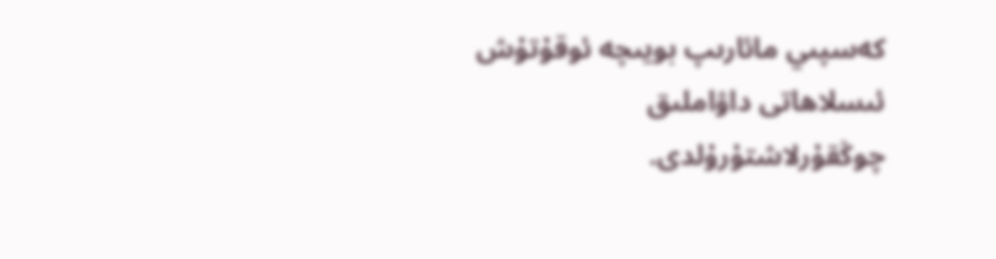كەسپىي مائارىپ بويىچە ئوقۇتۇش ئىسلاھاتى داۋاملىق چوڭقۇرلاشتۇرۇلدى.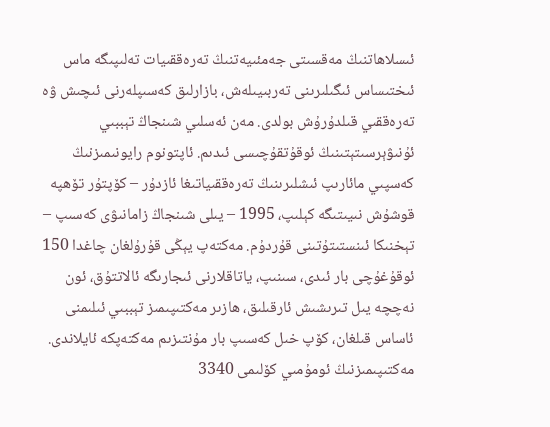ئىسلاھاتنىڭ مەقسىتى جەمئىيەتنىڭ تەرەققىيات تەلىپىگە ماس ئىختىساس ئىگىلىرىنى تەربىيىلەش، بازارلىق كەسىپلەرنى ئىچىش ۋە تەرەققىي قىلدۇرۇش بولدى. مەن ئەسلىي شىنجاڭ تېببىي ئۇنىۋېرسىتېتىنىڭ ئوقۇتقۇچىسى ئىدىم. ئاپتونوم رايونىمىزنىڭ كەسپىي مائارىپ ئىشلىرىنىڭ تەرەققىياتىغا ئازدۇر – كۆپتۇر تۆھپە قوشۇش نىيىتىگە كېلىپ، 1995 – يىلى شىنجاڭ زامانىۋى كەسىپ – تېخنىكا ئىنستىتۇتىنى قۇردۇم. مەكتەپ يېڭى قۇرۇلغان چاغدا 150 ئوقۇغۇچى بار ئىدى، سىنىپ، ياتاقلارنى ئىجارىگە ئالاتتۇق، ئون نەچچە يىل تىرىشىش ئارقىلىق، ھازىر مەكتىپىمىز تېببىي ئىلىمنى ئاساس قىلغان، كۆپ خىل كەسىپ بار مۇنتىزىم مەكتەپكە ئايلاندى. مەكتىپىمىزنىڭ ئومۇمىي كۆلىمى 3340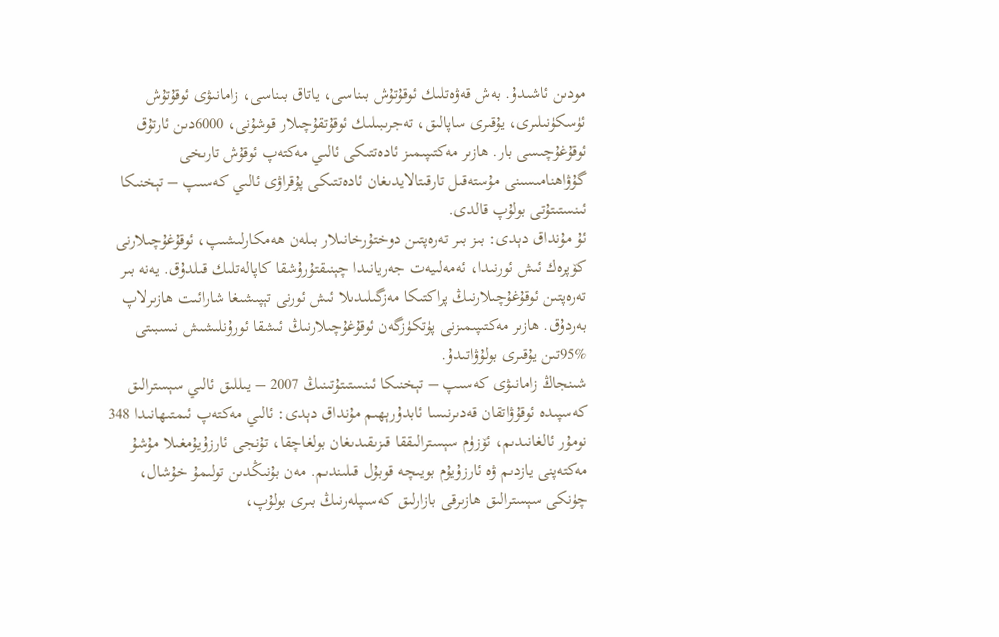مودىن ئاشىدۇ. بەش قەۋەتلىك ئوقۇتۇش بىناسى، ياتاق بىناسى، زامانىۋى ئوقۇتۇش ئۈسكۈنىلىرى، يۇقىرى ساپالىق، تەجرىبىلىك ئوقۇتقۇچىلار قوشۇنى، 6000دىن ئارتۇق ئوقۇغۇچىسى بار. ھازىر مەكتىپىمىز ئادەتتىكى ئالىي مەكتەپ ئوقۇش تارىخى گۇۋاھنامىسىنى مۇستەقىل تارقىتالايدىغان ئادەتتىكى پۇقراۋى ئالىي كەسىپ – تېخنىكا ئىنستىتۇتى بولۇپ قالدى.
ئۇ مۇنداق دېدى: بىز بىر تەرەپتىن دوختۇرخانىلار بىلەن ھەمكارلىشىپ، ئوقۇغۇچىلارنى كۆپرەك ئىش ئورنىدا، ئەمەلىيەت جەريانىدا چېنىقتۇرۇشقا كاپالەتلىك قىلدۇق. يەنە بىر تەرەپتىن ئوقۇغۇچىلارنىڭ پراكتىكا مەزگىلىدىلا ئىش ئورنى تېپىشىغا شارائىت ھازىرلاپ بەردۇق. ھازىر مەكتىپىمىزنى پۈتكۈزگەن ئوقۇغۇچىلارنىڭ ئىشقا ئورۇنلىشىش نىسبىتى %95تىن يۇقىرى بولۇۋاتىدۇ.
شىنجاڭ زامانىۋى كەسىپ – تېخنىكا ئىنستىتۇتىنىڭ 2007 – يىللىق ئالىي سېسترالىق كەسپىدە ئوقۇۋاتقان قەدىرنىسا ئابدۇرېھىم مۇنداق دېدى: ئالىي مەكتەپ ئىمتىھانىدا 348 نومۇر ئالغانىدىم، ئۆزۈم سېسترالىققا قىزىقىدىغان بولغاچقا، تۇنجى ئارزۇيۇمغىلا مۇشۇ مەكتەپنى يازدىم ۋە ئارزۇيۇم بويىچە قوبۇل قىلىندىم. مەن بۇنىڭدىن تولىمۇ خۇشال، چۈنكى سېسترالىق ھازىرقى بازارلىق كەسىپلەرنىڭ بىرى بولۇپ،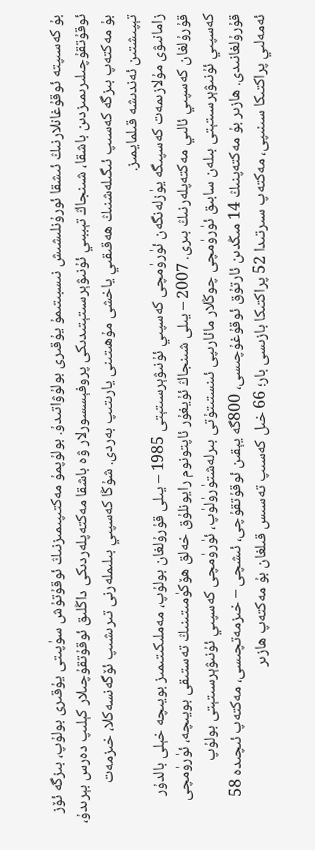بۇ كەسىپتە ئوقۇغانلارنىڭ ئىشقا ئورۇنلىشىش نىسبىتىمۇ يۇقىرى بولۇۋاتىدۇ. بولۇپمۇ مەكتىپىمىزنىڭ ئوقۇتۇش سۈپىتى يۇقىرى بولۇپ، بىزگە ئۆز ئوقۇتقۇچىلىرىمىزدىن باشقا، شىنجاڭ تېببىي ئۇنىۋېرسىتېتىدىكى پروفېسسورلار ۋە باشقا مەكتەپلەردىكى داڭلىق ئوقۇتقۇچىلار كېلىپ دەرس بېرىدۇ، بۇ مەكتەپ بىزگە كەسىپ ئىگىلەشنىڭ ھەقىقىي ياخشى مۇھىتىنى يارىتىپ بەردى. شۇڭا كەسپىي بىلىملەرنى تىرىشىپ ئۆگەنسەكلا، خىزمەت تېپىشتىن ئەندىشە قىلمايمىز.
زامانىۋى مۇلازىمەت كەسپىگە يۈزلەنگەن ئۈرۈمچى كەسپىي ئۇنىۋېرسىتېتى 1985 – يىلى قۇرۇلغان بولۇپ، مەملىكىتىمىز بويىچە خېلى بالدۇر قۇرۇلغان كەسپىي ئالىي مەكتەپلەرنىڭ بىرى. 2007 – يىلى شىنجاڭ ئۇيغۇر ئاپتونوم رايونلۇق خەلق ھۆكۈمىتىنىڭ تەستىقى بويىچە، ئۈرۈمچى كەسپىي ئۇنىۋېرسىتېتى بىلەن سابىق ئۈرۈمچى چوڭلار مائارىپى ئىنستىتۇتى بىرلەشتۈرۈلۈپ، ئۈرۈمچى كەسپىي ئۇنىۋېرسىتېتى بولۇپ قۇرۇلغانىدى. ھازىر بۇ مەكتەپنىڭ 14 مىڭدىن ئارتۇق ئوقۇغۇچىسى، 800گە يېقىن ئوقۇتقۇچى، ئىشچى – خىزمەتچىسى، مەكتەپ ئىچىدە 58 ئەمەلىي پراكتىكا سىنىپى، مەكتەپ سىرتىدا 52 پراكتىكا بازىسى بار؛ 66 خىل كەسىپ تەسىس قىلغان بۇ مەكتەپ ھازىر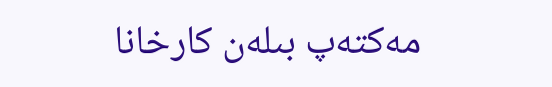مەكتەپ بىلەن كارخانا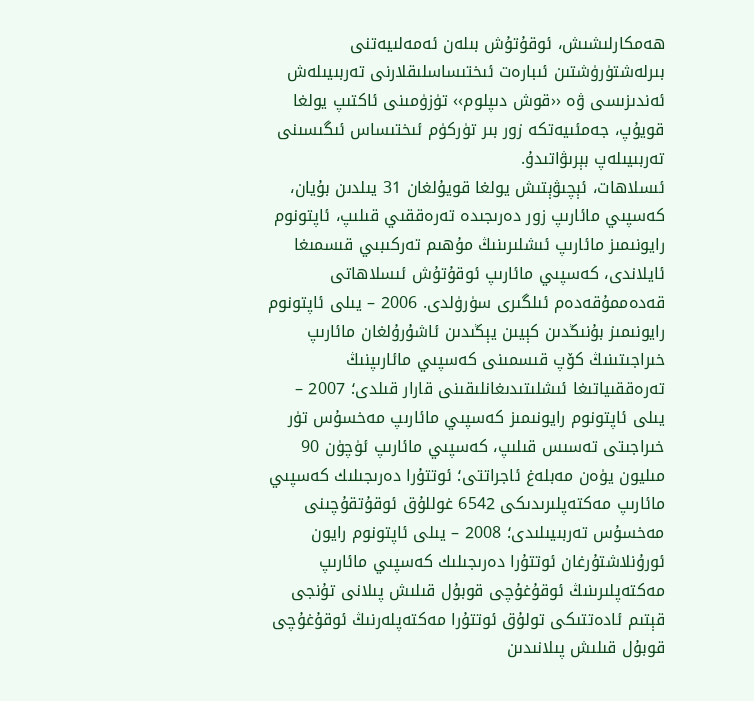ھەمكارلىشىش، ئوقۇتۇش بىلەن ئەمەلىيەتنى بىرلەشتۈرۈشتىن ئىبارەت ئىختىساسلىقلارنى تەربىيىلەش ئەندىزىسى ۋە ‹‹قوش دىپلوم›› تۈزۈمىنى ئاكتىپ يولغا قويۇپ، جەمئىيەتكە زور بىر تۈركۈم ئىختىساس ئىگىسىنى تەربىيىلەپ بېرىۋاتىدۇ.
ئىسلاھات، ئېچىۋېتىش يولغا قويۇلغان 31 يىلدىن بۇيان، كەسپىي مائارىپ زور دەرىجىدە تەرەققىي قىلىپ، ئاپتونوم رايونىمىز مائارىپ ئىشلىرىنىڭ مۇھىم تەركىبىي قىسمىغا ئايلاندى، كەسپىي مائارىپ ئوقۇتۇش ئىسلاھاتى قەدەممۇقەدەم ئىلگىرى سۈرۈلدى. 2006 – يىلى ئاپتونوم رايونىمىز بۇنىڭدىن كېيىن يېڭىدىن ئاشۇرۇلغان مائارىپ خىراجىتىنىڭ كۆپ قىسمىنى كەسپىي مائارىپنىڭ تەرەققىياتىغا ئىشلىتىدىغانلىقىنى قارار قىلدى؛ 2007 – يىلى ئاپتونوم رايونىمىز كەسپىي مائارىپ مەخسۇس تۈر خىراجىتى تەسىس قىلىپ، كەسپىي مائارىپ ئۈچۈن 90 مىليون يۈەن مەبلەغ ئاجراتتى؛ ئوتتۇرا دەرىجىلىك كەسپىي مائارىپ مەكتەپلىرىدىكى 6542 غوللۇق ئوقۇتقۇچىنى مەخسۇس تەربىيىلىدى؛ 2008 – يىلى ئاپتونوم رايون ئورۇنلاشتۇرغان ئوتتۇرا دەرىجىلىك كەسپىي مائارىپ مەكتەپلىرىنىڭ ئوقۇغۇچى قوبۇل قىلىش پىلانى تۇنجى قېتىم ئادەتتىكى تولۇق ئوتتۇرا مەكتەپلەرنىڭ ئوقۇغۇچى قوبۇل قىلىش پىلانىدىن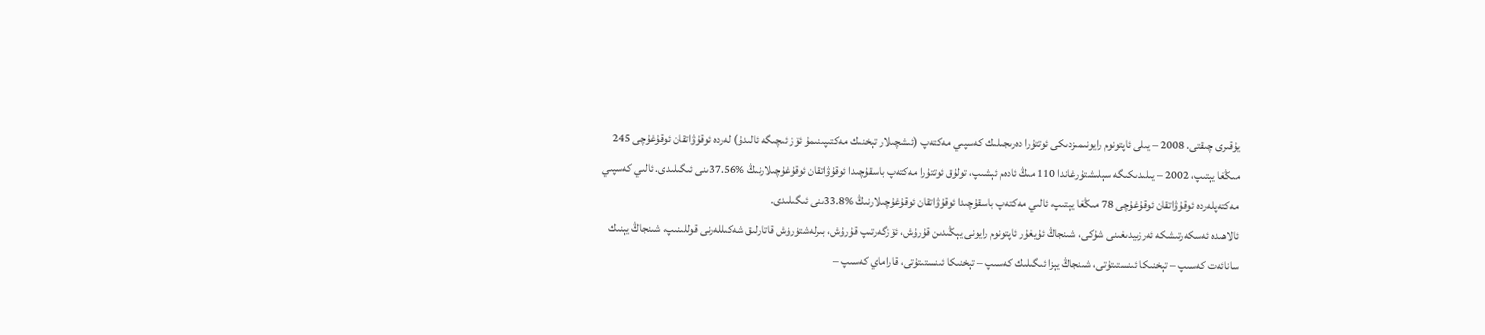يۇقىرى چىقتى. 2008 – يىلى ئاپتونوم رايونىمىزدىكى ئوتتۇرا دەرىجىلىك كەسپىي مەكتەپ (ئىشچىلار تېخنىك مەكتىپىنىمۇ ئۆز ئىچىگە ئالىدۇ) لەردە ئوقۇۋاتقان ئوقۇغۇچى 245 مىڭغا يېتىپ، 2002 – يىلىدىكىگە سېلىشتۇرغاندا 110 مىڭ ئادەم ئېشىپ، تولۇق ئوتتۇرا مەكتەپ باسقۇچىدا ئوقۇۋاتقان ئوقۇغۇچىلارنىڭ %37.56ىنى ئىگىلىدى. ئالىي كەسپىي مەكتەپلەردە ئوقۇۋاتقان ئوقۇغۇچى 78 مىڭغا يېتىپ، ئالىي مەكتەپ باسقۇچىدا ئوقۇۋاتقان ئوقۇغۇچىلارنىڭ %33.8ىنى ئىگىلىدى.
ئالاھىدە ئەسكەرتىشكە ئەرزىيدىغىنى شۇكى، شىنجاڭ ئۇيغۇر ئاپتونوم رايونى يېڭىدىن قۇرۇش، ئۆزگەرتىپ قۇرۇش، بىرلەشتۈرۈش قاتارلىق شەكىللەرنى قوللىنىپ، شىنجاڭ يېنىك سانائەت كەسىپ – تېخنىكا ئىنستىتۇتى، شىنجاڭ يېزا ئىگىلىك كەسىپ – تېخنىكا ئىنستىتۇتى، قاراماي كەسىپ –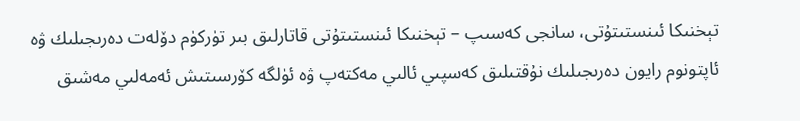تېخنىكا ئىنستىتۇتى، سانجى كەسىپ – تېخنىكا ئىنستىتۇتى قاتارلىق بىر تۈركۈم دۆلەت دەرىجىلىك ۋە ئاپتونوم رايون دەرىجىلىك نۇقتىلىق كەسپىي ئالىي مەكتەپ ۋە ئۈلگە كۆرسىتىش ئەمەلىي مەشىق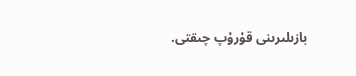بازىلىرىنى قۇرۇپ چىقتى.